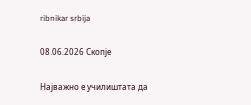ribnikar srbija

08.06.2026 Скопје

Најважно е училиштата да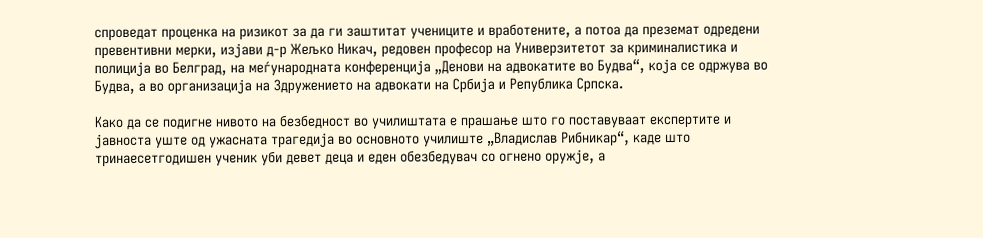спроведат проценка на ризикот за да ги заштитат учениците и вработените, а потоа да преземат одредени превентивни мерки, изјави д-р Жељко Никач, редовен професор на Универзитетот за криминалистика и полиција во Белград, на меѓународната конференција „Денови на адвокатите во Будва“, која се одржува во Будва, а во организација на Здружението на адвокати на Србија и Република Српска.

Како да се подигне нивото на безбедност во училиштата е прашање што го поставуваат експертите и јавноста уште од ужасната трагедија во основното училиште „Владислав Рибникар“, каде што тринаесетгодишен ученик уби девет деца и еден обезбедувач со огнено оружје, а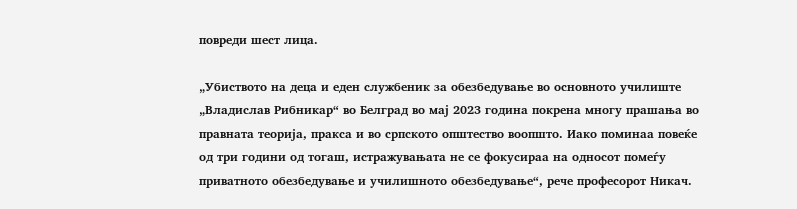повреди шест лица.

„Убиството на деца и еден службеник за обезбедување во основното училиште „Владислав Рибникар“ во Белград во мај 2023 година покрена многу прашања во правната теорија, пракса и во српското општество воопшто. Иако поминаа повеќе од три години од тогаш, истражувањата не се фокусираа на односот помеѓу приватното обезбедување и училишното обезбедување“, рече професорот Никач.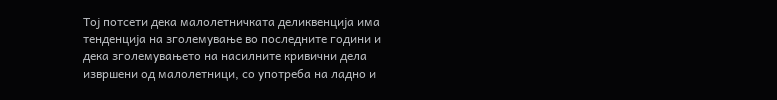Тој потсети дека малолетничката деликвенција има тенденција на зголемување во последните години и дека зголемувањето на насилните кривични дела извршени од малолетници, со употреба на ладно и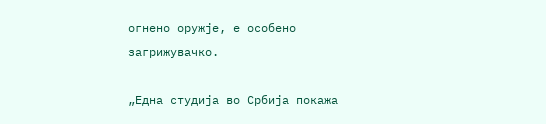огнено оружје, е особено загрижувачко.

„Една студија во Србија покажа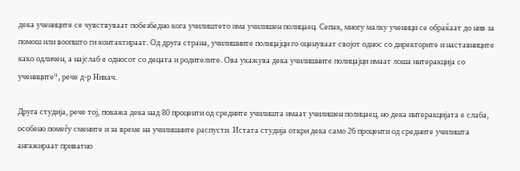дека учениците се чувствуваат побезбедно кога училиштето има училишен полицаец. Сепак, многу малку ученици се обраќаат до нив за помош или воопшто ги контактираат. Од друга страна, училишните полицајци го оценуваат својот однос со директорите и наставниците како одличен, а најслаб е односот со децата и родителите. Ова укажува дека училишните полицајци имаат лоша интеракција со учениците“, рече д-р Никач.

Друга студија, рече тој, покажа дека над 80 проценти од средните училишта имаат училишен полицаец, но дека интеракцијата е слаба, особено помеѓу смените и за време на училишните распусти. Истата студија откри дека само 26 проценти од средните училишта ангажираат приватно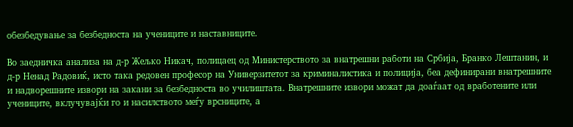обезбедување за безбедноста на учениците и наставниците.

Во заедничка анализа на д-р Жељко Никач, полицаец од Министерството за внатрешни работи на Србија, Бранко Лештанин, и д-р Ненад Радовиќ, исто така редовен професор на Универзитетот за криминалистика и полиција, беа дефинирани внатрешните и надворешните извори на закани за безбедноста во училиштата. Внатрешните извори можат да доаѓаат од вработените или учениците, вклучувајќи го и насилството меѓу врсниците, а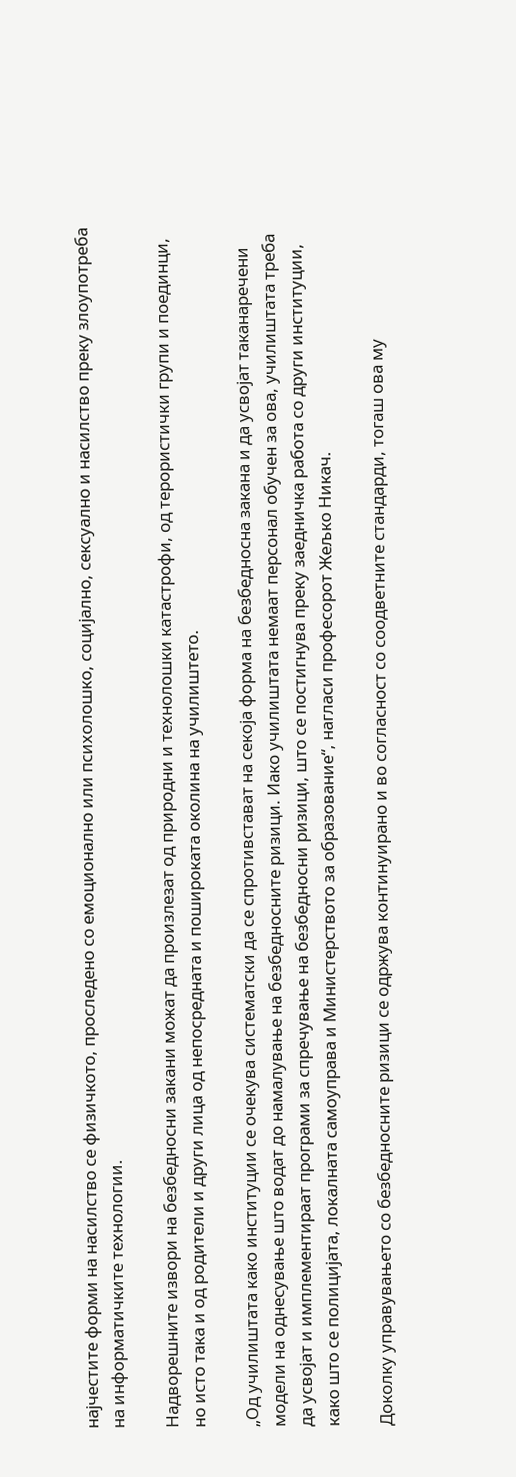најчестите форми на насилство се физичкото, проследено со емоционално или психолошко, социјално, сексуално и насилство преку злоупотреба на информатичките технологии.

Надворешните извори на безбедносни закани можат да произлезат од природни и технолошки катастрофи, од терористички групи и поединци, но исто така и од родители и други лица од непосредната и пошироката околина на училиштето.

„Од училиштата како институции се очекува систематски да се спротивстават на секоја форма на безбедносна закана и да усвојат таканаречени модели на однесување што водат до намалување на безбедносните ризици. Иако училиштата немаат персонал обучен за ова, училиштата треба да усвојат и имплементираат програми за спречување на безбедносни ризици, што се постигнува преку заедничка работа со други институции, како што се полицијата, локалната самоуправа и Министерството за образование“, нагласи професорот Жељко Никач.

Доколку управувањето со безбедносните ризици се одржува континуирано и во согласност со соодветните стандарди, тогаш ова му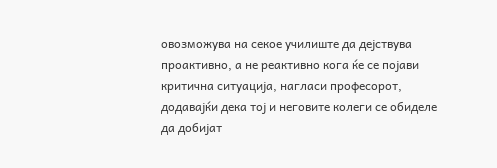овозможува на секое училиште да дејствува проактивно, а не реактивно кога ќе се појави критична ситуација, нагласи професорот, додавајќи дека тој и неговите колеги се обиделе да добијат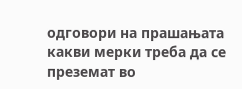одговори на прашањата какви мерки треба да се преземат во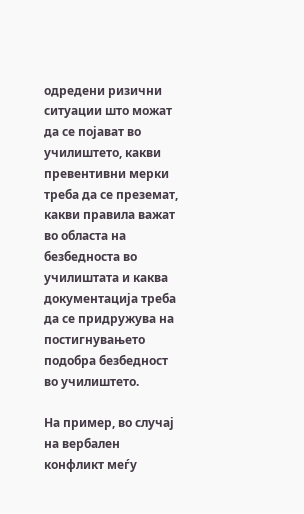одредени ризични ситуации што можат да се појават во училиштето, какви превентивни мерки треба да се преземат, какви правила важат во областа на безбедноста во училиштата и каква документација треба да се придружува на постигнувањето подобра безбедност во училиштето.

На пример, во случај на вербален конфликт меѓу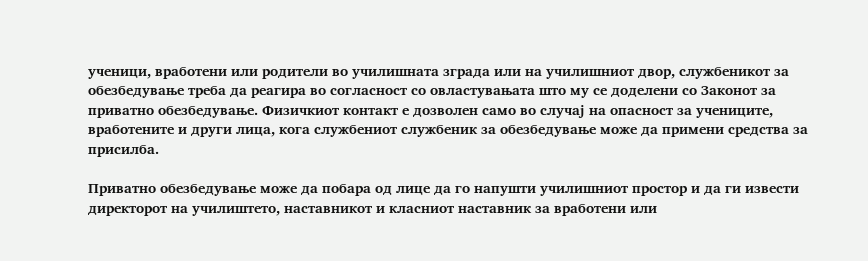ученици, вработени или родители во училишната зграда или на училишниот двор, службеникот за обезбедување треба да реагира во согласност со овластувањата што му се доделени со Законот за приватно обезбедување. Физичкиот контакт е дозволен само во случај на опасност за учениците, вработените и други лица, кога службениот службеник за обезбедување може да примени средства за присилба.

Приватно обезбедување може да побара од лице да го напушти училишниот простор и да ги извести директорот на училиштето, наставникот и класниот наставник за вработени или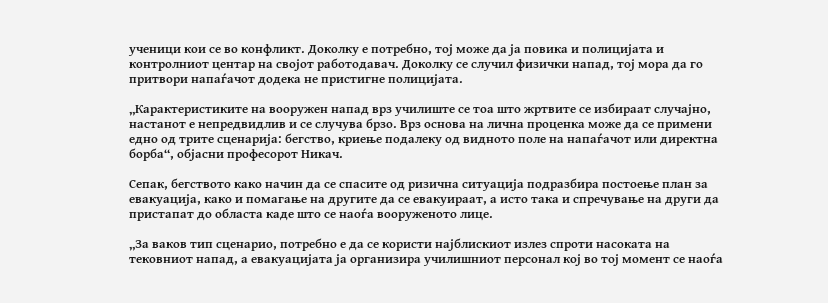ученици кои се во конфликт. Доколку е потребно, тој може да ја повика и полицијата и контролниот центар на својот работодавач. Доколку се случил физички напад, тој мора да го притвори напаѓачот додека не пристигне полицијата.

„Карактеристиките на вооружен напад врз училиште се тоа што жртвите се избираат случајно, настанот е непредвидлив и се случува брзо. Врз основа на лична проценка може да се примени едно од трите сценарија: бегство, криење подалеку од видното поле на напаѓачот или директна борба“, објасни професорот Никач.

Сепак, бегството како начин да се спасите од ризична ситуација подразбира постоење план за евакуација, како и помагање на другите да се евакуираат, а исто така и спречување на други да пристапат до областа каде што се наоѓа вооруженото лице.

„За ваков тип сценарио, потребно е да се користи најблискиот излез спроти насоката на тековниот напад, а евакуацијата ја организира училишниот персонал кој во тој момент се наоѓа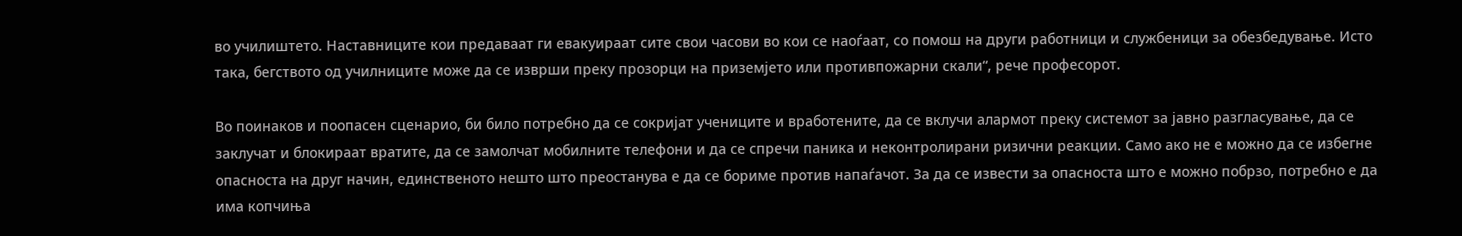во училиштето. Наставниците кои предаваат ги евакуираат сите свои часови во кои се наоѓаат, со помош на други работници и службеници за обезбедување. Исто така, бегството од училниците може да се изврши преку прозорци на приземјето или противпожарни скали“, рече професорот.

Во поинаков и поопасен сценарио, би било потребно да се сокријат учениците и вработените, да се вклучи алармот преку системот за јавно разгласување, да се заклучат и блокираат вратите, да се замолчат мобилните телефони и да се спречи паника и неконтролирани ризични реакции. Само ако не е можно да се избегне опасноста на друг начин, единственото нешто што преостанува е да се бориме против напаѓачот. За да се извести за опасноста што е можно побрзо, потребно е да има копчиња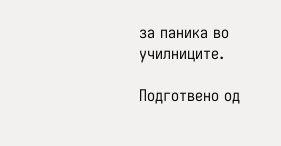за паника во училниците.

Подготвено од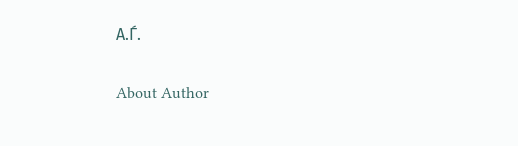А.Ѓ.

About Author